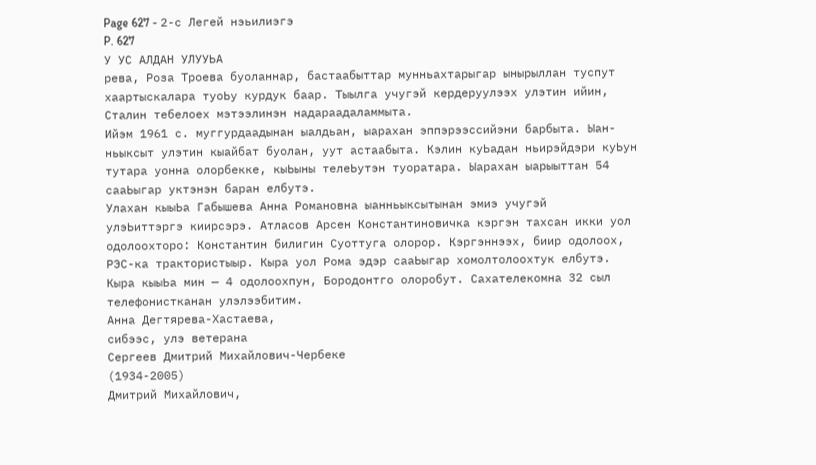Page 627 - 2-с Легей нэьилиэгэ
P. 627
У УС АЛДАН УЛУУЬА
рева, Роза Троева буоланнар, бастаабыттар мунньахтарыгар ынырыллан туспут
хаартыскалара туоЬу курдук баар. Тыылга учугэй кердеруулээх улэтин ийин,
Сталин тебелоех мэтээлинэн надараадаламмыта.
Ийэм 1961 с. муггурдаадынан ыалдьан, ыарахан эппэрээссийэни барбыта. Ыан-
ньыксыт улэтин кыайбат буолан, уут астаабыта. Кэлин куЬадан ньирэйдэри куЬун
тутара уонна олорбекке, кыЬыны телеЬутэн туоратара. Ыарахан ыарыыттан 54
сааЬыгар уктэнэн баран елбутэ.
Улахан кыыЬа Габышева Анна Романовна ыанньыксытынан эмиэ учугэй
улэЬиттэргэ киирсэрэ. Атласов Арсен Константиновичка кэргэн тахсан икки уол
одолоохторо: Константин билигин Суоттуга олорор. Кэргэннээх, биир одолоох,
РЭС-ка трактористыыр. Кыра уол Рома эдэр сааЬыгар хомолтолоохтук елбутэ.
Кыра кыыЬа мин — 4 одолоохпун, Бородонтго олоробут. Сахателекомна 32 сыл
телефонистканан улэлээбитим.
Анна Дегтярева-Хастаева,
сибээс, улэ ветерана
Сергеев Дмитрий Михайлович-Чербеке
(1934-2005)
Дмитрий Михайлович,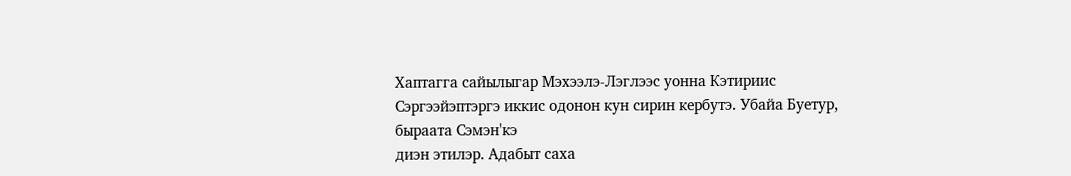Хаптагга сайылыгар Мэхээлэ-Лэглээс уонна Кэтириис
Сэргээйэптэргэ иккис одонон кун сирин кербутэ. Убайа Буетур, быраата Сэмэн'кэ
диэн этилэр. Адабыт саха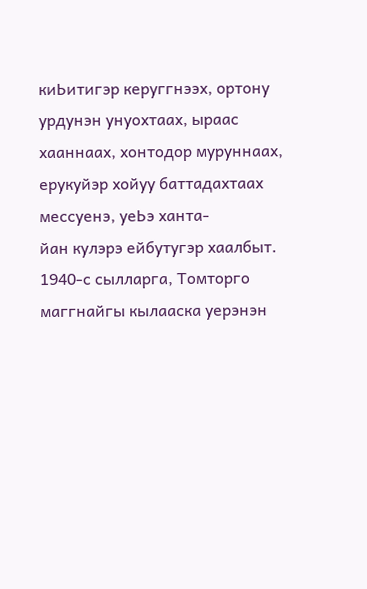киЬитигэр керуггнээх, ортону урдунэн унуохтаах, ыраас
хааннаах, хонтодор муруннаах, ерукуйэр хойуу баттадахтаах мессуенэ, уеЬэ ханта-
йан кулэрэ ейбутугэр хаалбыт.
1940-с сылларга, Томторго маггнайгы кылааска уерэнэн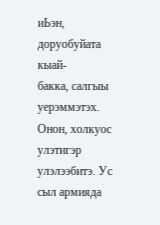иЬэн, доруобуйата кыай-
бакка, салгыы уерэммэтэх. Онон, холкуос улэтигэр улэлээбитэ. Ус сыл армияда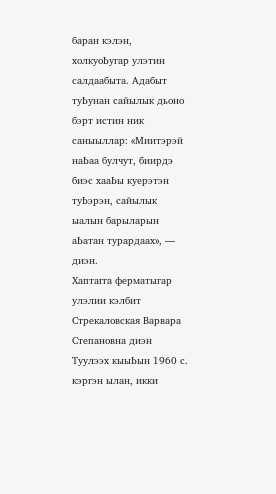баран кэлэн, холкуоЬугар улэтин салдаабыта. Адабыт туЬунан сайылык дьоно
бэрт истин ник саныыллар: «Миитэрэй наЬаа булчут, биирдэ биэс хааЬы куерэтэн
туЬэрэн, сайылык ыалын барыларын аЬатан турардаах», — диэн.
Хаптагга ферматыгар улэлии кэлбит Стрекаловская Варвара Степановна диэн
Туулээх кыыЬын 1960 с. кэргэн ылан, икки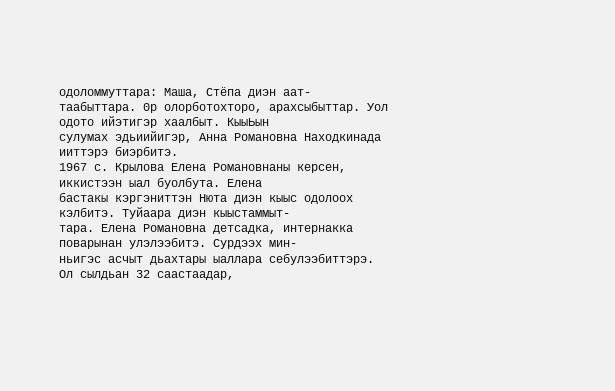одоломмуттара: Маша, Стёпа диэн аат-
таабыттара. 0р олорботохторо, арахсыбыттар. Уол одото ийэтигэр хаалбыт. КыыЬын
сулумах эдьиийигэр, Анна Романовна Находкинада ииттэрэ биэрбитэ.
1967 с. Крылова Елена Романовнаны керсен, иккистээн ыал буолбута. Елена
бастакы кэргэниттэн Нюта диэн кыыс одолоох кэлбитэ. Туйаара диэн кыыстаммыт-
тара. Елена Романовна детсадка, интернакка поварынан улэлээбитэ. Сурдээх мин-
ньигэс асчыт дьахтары ыаллара себулээбиттэрэ. Ол сылдьан 32 саастаадар,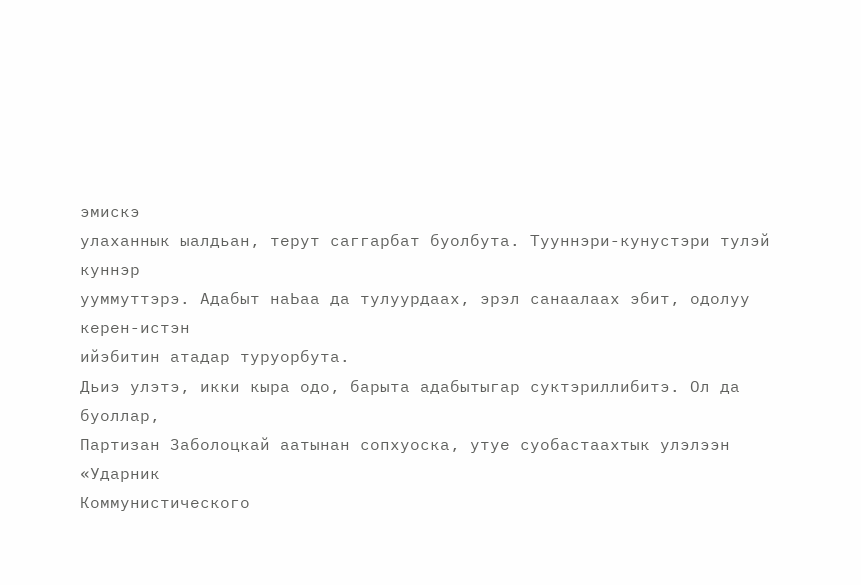эмискэ
улаханнык ыалдьан, терут саггарбат буолбута. Тууннэри-кунустэри тулэй куннэр
ууммуттэрэ. Адабыт наЬаа да тулуурдаах, эрэл санаалаах эбит, одолуу керен-истэн
ийэбитин атадар туруорбута.
Дьиэ улэтэ, икки кыра одо, барыта адабытыгар суктэриллибитэ. Ол да буоллар,
Партизан Заболоцкай аатынан сопхуоска, утуе суобастаахтык улэлээн «Ударник
Коммунистического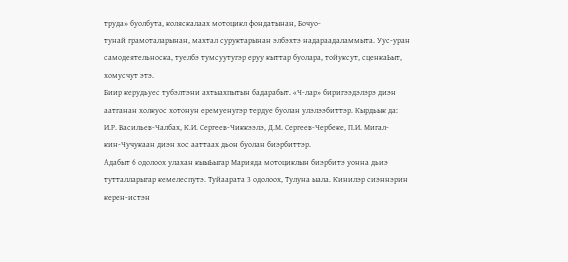труда» буолбута, коляскалаах мотоцикл фондатынан, Бочуо-
тунай грамоталарынан, махтал суруктарынан элбэхтэ надараадаламмыта. Уус-уран
самодеятельноска, туелбэ тумсуутугэр еруу кыттар буолара, тойуксут, сценкаЬыт,
хомусчут этэ.
Биир керудьуес тубэлтэни ахтыахпытын бадарабыт. «Ч-лар» биригээдэлэрэ диэн
аатганан холкуос хотонун еремуенугэр тердуе буолан улэлээбиттэр. Кырдьык да:
И.Р. Васильев-Чалбах, К.И. Сергеев-Чиккээлэ, Д.М. Сергеев-Чербеке, П.И. Мигал-
кин-Чучукаан диэн хос ааттаах дьон буолан биэрбиттэр.
Адабыт 6 одолоох улахан кыыЬыгар Марияда мотоциклын биэрбитэ уонна дьиэ
тутталларыгар кемелеспутэ. Туйаарата 3 одолоох, Тулуна ыала. Кинилэр сиэннэрин
керен-истэн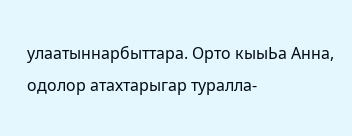улаатыннарбыттара. Орто кыыЬа Анна, одолор атахтарыгар туралла-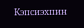Кэпсиэхпин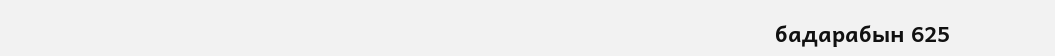бадарабын 625